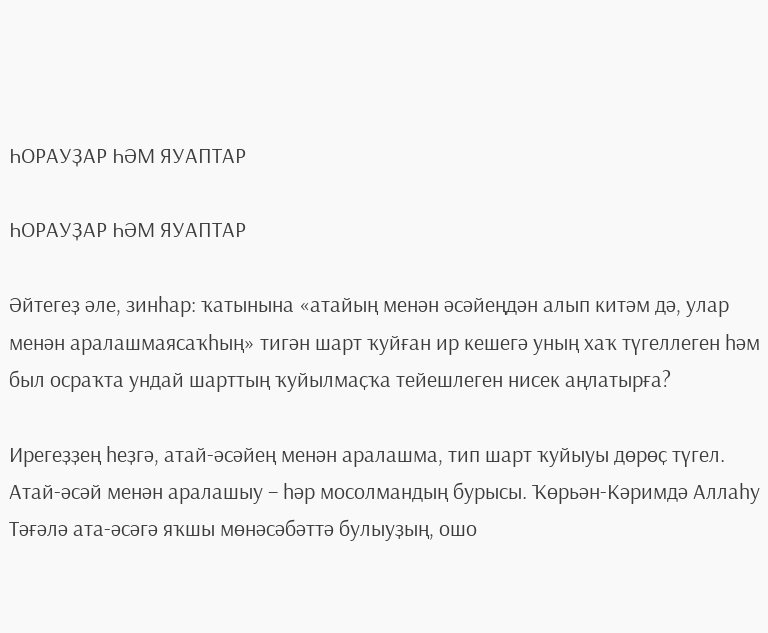ҺОРАУҘАР ҺӘМ ЯУАПТАР

ҺОРАУҘАР ҺӘМ ЯУАПТАР

Әйтегеҙ әле, зинһар: ҡатынына «атайың менән әсәйеңдән алып китәм дә, улар менән аралашмаясаҡһың» тигән шарт ҡуйған ир кешегә уның хаҡ түгеллеген һәм был осраҡта ундай шарттың ҡуйылмаҫҡа тейешлеген нисек аңлатырға?

Ирегеҙҙең һеҙгә, атай-әсәйең менән аралашма, тип шарт ҡуйыуы дөрөҫ түгел. Атай-әсәй менән аралашыу – һәр мосолмандың бурысы. Ҡөрьән-Кәримдә Аллаһу Тәғәлә ата-әсәгә яҡшы мөнәсәбәттә булыуҙың, ошо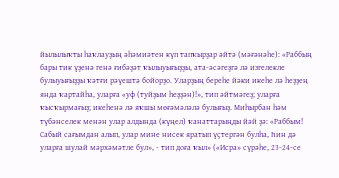йылылыҡты һаҡлауҙың әһәмиәтен күп тапҡырҙар әйтә (мәғәнәһе): «Раббың бары тик үҙенә генә ғибәҙәт ҡылыуығыҙҙы, ата-әсәгеҙгә лә изгелекле булыуығыҙҙы ҡәтғи рәүештә бойорҙо. Уларҙың береһе йәки икеһе лә һеҙҙең янда ҡартайһа, уларға «уф (туйҙым һеҙҙән)!», тип әйтмәгеҙ; уларға ҡысҡырмағыҙ; икеһенә лә яҡшы мөғәмәләлә булығыҙ. Миһырбан һәм түбәнселек менән улар алдында (күңел) ҡанаттарыңды йәй ҙә: «Раббым! Сабый сағымдан алып, улар мине нисек яратып үҫтергән булһа, Һин дә уларға шулай мәрхәмәтле бул», - тип доға ҡыл» («Исра» сүрәһе, 23-24-се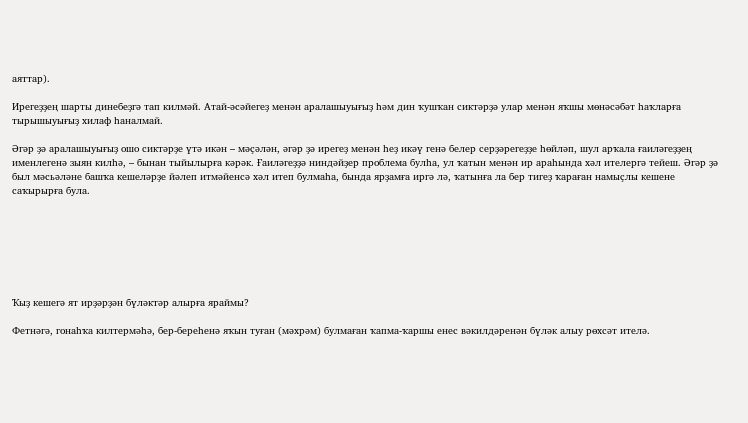аяттар).

Ирегеҙҙең шарты динебеҙгә тап килмәй. Атай-әсәйегеҙ менән аралашыуығыҙ һәм дин ҡушҡан сиктәрҙә улар менән яҡшы мөнәсәбәт һаҡларға тырышыуығыҙ хилаф һаналмай.

Әгәр ҙә аралашыуығыҙ ошо сиктәрҙе үтә икән – мәҫәлән, әгәр ҙә ирегеҙ менән һеҙ икәү генә белер серҙәрегеҙҙе һөйләп, шул арҡала ғаиләгеҙҙең именлегенә зыян килһә, – бынан тыйылырға кәрәк. Ғаиләгеҙҙә ниндәйҙер проблема булһа, ул ҡатын менән ир араһында хәл ителергә тейеш. Әгәр ҙә был мәсьәләне башҡа кешеләрҙе йәлеп итмәйенсә хәл итеп булмаһа, бында ярҙамға иргә лә, ҡатынға ла бер тигеҙ ҡараған намыҫлы кешене саҡырырға була.







Ҡыҙ кешегә ят ирҙәрҙән бүләктәр алырға яраймы?

Фетнәгә, гонаһҡа килтермәһә, бер-береһенә яҡын туған (мәхрәм) булмаған ҡапма-ҡаршы енес вәкилдәренән бүләк алыу рөхсәт ителә.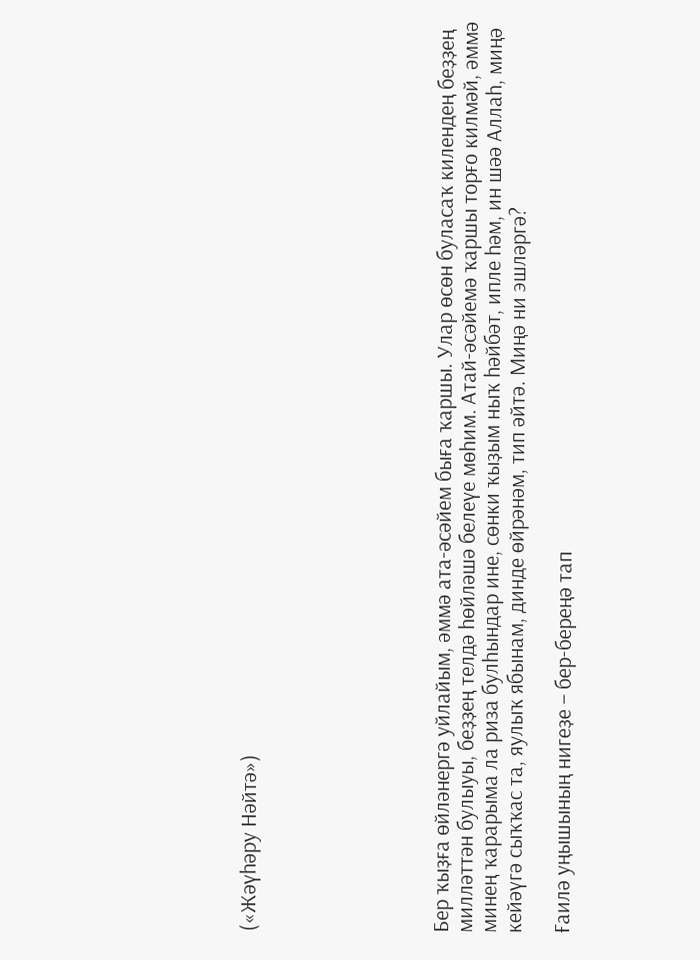(«Жәүһәру Нәйтә»)







Бер ҡыҙға өйләнергә уйлайым, әммә ата-әсәйем быға ҡаршы. Улар өсөн буласаҡ килендең беҙҙең милләттән булыуы, беҙҙең телдә һөйләшә белеүе мөһим. Атай-әсәйемә ҡаршы торғо килмәй, әммә минең ҡарарыма ла риза булһындар ине, сөнки ҡыҙым ныҡ һәйбәт, ипле һәм, ин шәә Аллаһ, миңә кейәүгә сыҡҡас та, яулыҡ ябынам, динде өйрәнәм, тип әйтә. Миңә ни эшләргә?

Ғаилә уңышының нигеҙе – бер-береңә тап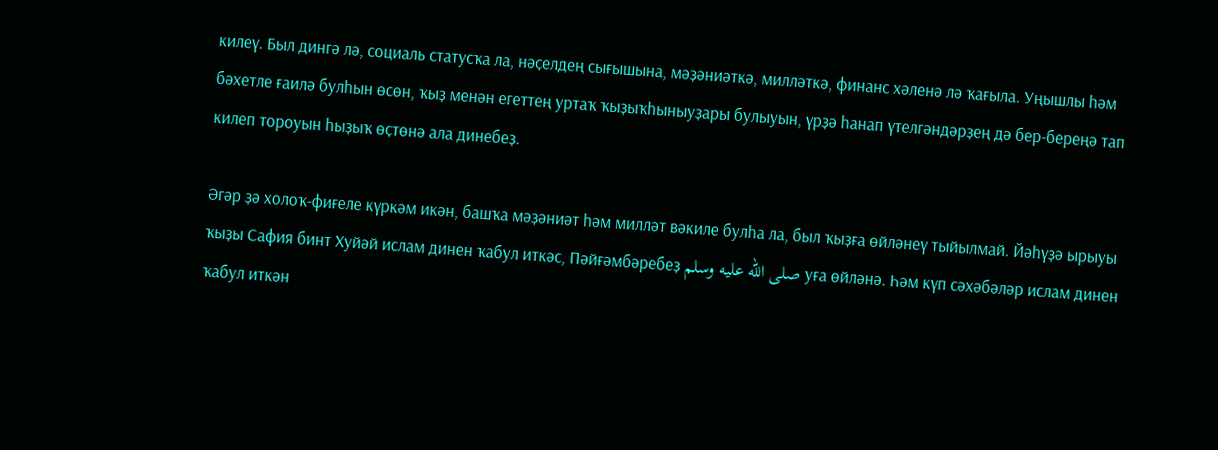килеү. Был дингә лә, социаль статусҡа ла, нәҫелдең сығышына, мәҙәниәткә, милләткә, финанс хәленә лә ҡағыла. Уңышлы һәм бәхетле ғаилә булһын өсөн, ҡыҙ менән егеттең уртаҡ ҡыҙыҡһыныуҙары булыуын, үрҙә һанап үтелгәндәрҙең дә бер-береңә тап килеп тороуын һыҙыҡ өҫтөнә ала динебеҙ.

Әгәр ҙә холоҡ-фиғеле күркәм икән, башҡа мәҙәниәт һәм милләт вәкиле булһа ла, был ҡыҙға өйләнеү тыйылмай. Йәһүҙә ырыуы ҡыҙы Сафия бинт Хуйәй ислам динен ҡабул иткәс, Пәйғәмбәребеҙ صلى الله عليه وسلم уға өйләнә. Һәм күп сәхәбәләр ислам динен ҡабул иткән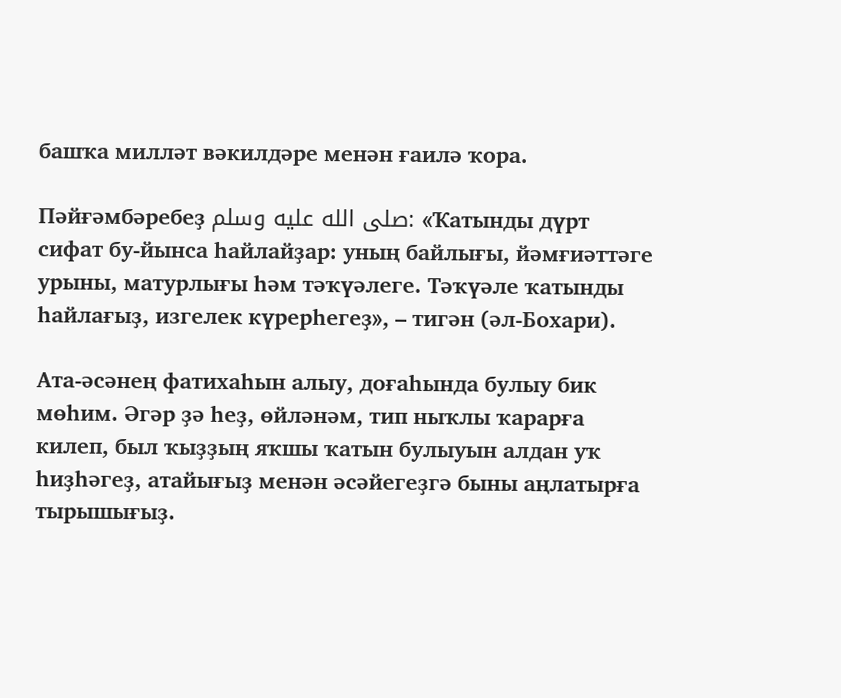башҡа милләт вәкилдәре менән ғаилә ҡора.

Пәйғәмбәребеҙ صلى الله عليه وسلم: «Ҡатынды дүрт сифат бу-йынса һайлайҙар: уның байлығы, йәмғиәттәге урыны, матурлығы һәм тәҡүәлеге. Тәҡүәле ҡатынды һайлағыҙ, изгелек күрерһегеҙ», – тигән (әл-Бохари).

Ата-әсәнең фатихаһын алыу, доғаһында булыу бик мөһим. Әгәр ҙә һеҙ, өйләнәм, тип ныҡлы ҡарарға килеп, был ҡыҙҙың яҡшы ҡатын булыуын алдан уҡ һиҙһәгеҙ, атайығыҙ менән әсәйегеҙгә быны аңлатырға тырышығыҙ.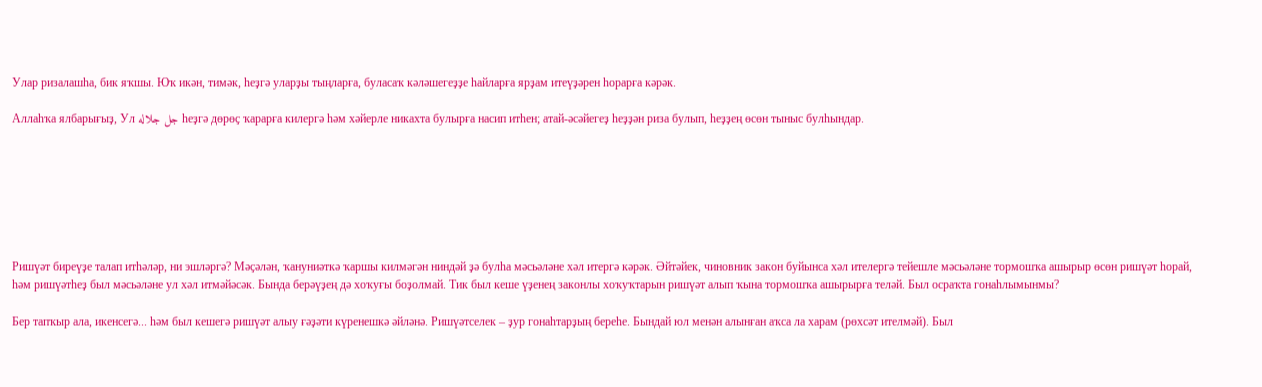Улар ризалашһа, бик яҡшы. Юҡ икән, тимәк, һеҙгә уларҙы тыңларға, буласаҡ кәләшегеҙҙе һайларға ярҙам итеүҙәрен һорарға кәрәк.

Аллаһҡа ялбарығыҙ, Ул جل جلاله һеҙгә дөрөҫ ҡарарға килергә һәм хәйерле никахта булырға насип итһен; атай-әсәйегеҙ һеҙҙән риза булып, һеҙҙең өсөн тыныс булһындар.







Ришүәт биреүҙе талап итһәләр, ни эшләргә? Мәҫәлән, ҡануниәткә ҡаршы килмәгән ниндәй ҙә булһа мәсьәләне хәл итергә кәрәк. Әйтәйек, чиновник закон буйынса хәл ителергә тейешле мәсьәләне тормошҡа ашырыр өсөн ришүәт һорай, һәм ришүәтһеҙ был мәсьәләне ул хәл итмәйәсәк. Бында берәүҙең дә хоҡуғы боҙолмай. Тик был кеше үҙенең законлы хоҡуҡтарын ришүәт алып ҡына тормошҡа ашырырға теләй. Был осраҡта гонаһлымынмы?

Бер тапҡыр ала, икенсегә... һәм был кешегә ришүәт алыу ғәҙәти күренешкә әйләнә. Ришүәтселек – ҙур гонаһтарҙың береһе. Бындай юл менән алынған аҡса ла харам (рөхсәт ителмәй). Был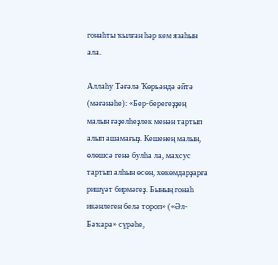гонаһты ҡылған һәр кем язаһын ала.

Аллаһу Тәғәлә Ҡөрьәндә әйтә (мәғәнәһе): «Бер-берегеҙҙең малын ғәҙелһеҙлек менән тартып алып ашамағыҙ. Кешенең малын, өлөшсә генә булһа ла, махсус тартып алһын өсөн, хөкөмдарҙарға ришүәт бирмәгеҙ. Бының гонаһ икәнлеген белә тороп» («Әл-Бәҡара» сүрәһе,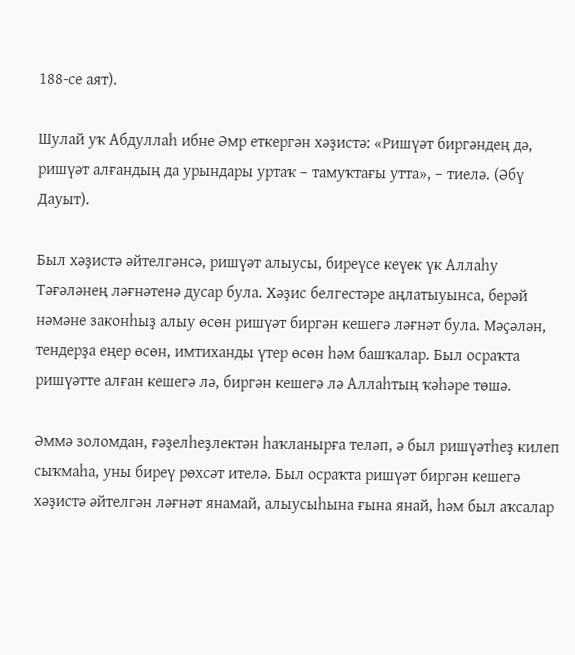188-се аят).

Шулай уҡ Абдуллаһ ибне Әмр еткергән хәҙистә: «Ришүәт биргәндең дә, ришүәт алғандың да урындары уртаҡ – тамуҡтағы утта», – тиелә. (Әбү Дауыт).

Был хәҙистә әйтелгәнсә, ришүәт алыусы, биреүсе кеүек үк Аллаһу Тәғәләнең ләғнәтенә дусар була. Хәҙис белгестәре аңлатыуынса, берәй нәмәне законһыҙ алыу өсөн ришүәт биргән кешегә ләғнәт була. Мәҫәлән, тендерҙа еңер өсөн, имтиханды үтер өсөн һәм башҡалар. Был осраҡта ришүәтте алған кешегә лә, биргән кешегә лә Аллаһтың ҡәһәре төшә.

Әммә золомдан, ғәҙелһеҙлектән һаҡланырға теләп, ә был ришүәтһеҙ килеп сыҡмаһа, уны биреү рөхсәт ителә. Был осраҡта ришүәт биргән кешегә хәҙистә әйтелгән ләғнәт янамай, алыусыһына ғына янай, һәм был аҡсалар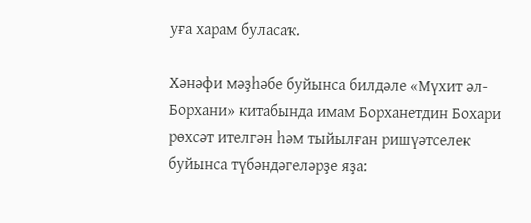уға харам буласаҡ.

Хәнәфи мәҙһәбе буйынса билдәле «Мүхит әл-Борхани» китабында имам Борханетдин Бохари рөхсәт ителгән һәм тыйылған ришүәтселек буйынса түбәндәгеләрҙе яҙа: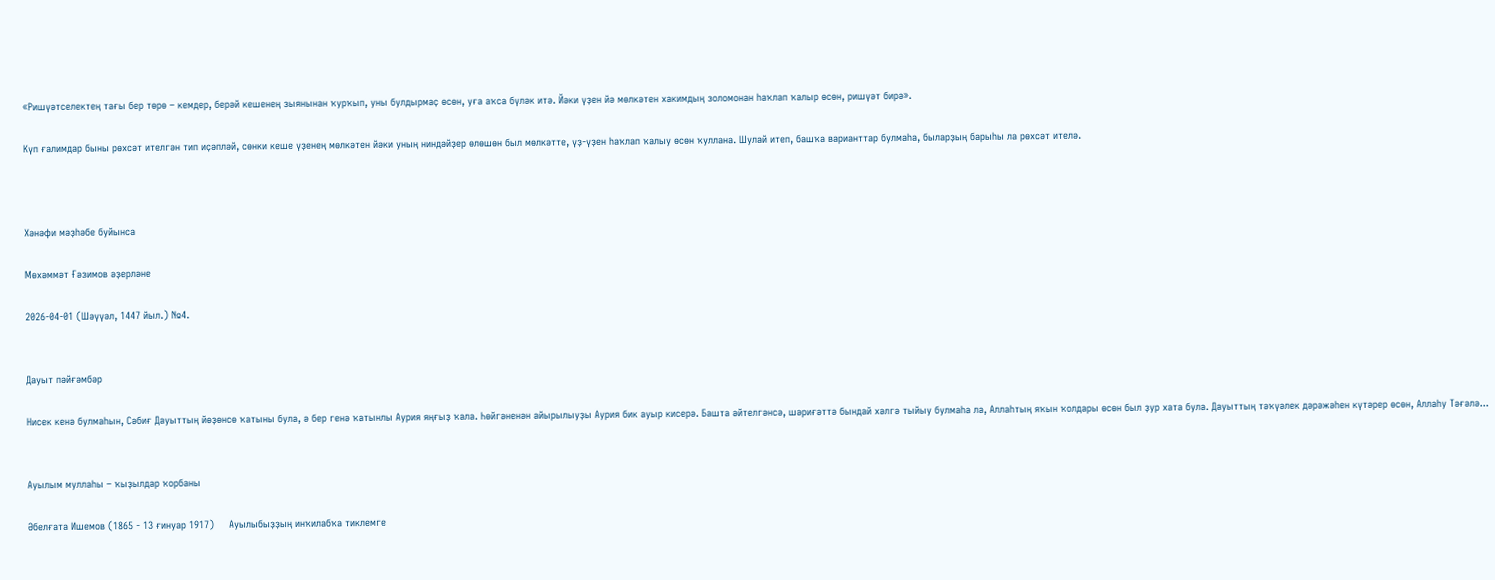«Ришүәтселектең тағы бер төрө – кемдер, берәй кешенең зыянынан ҡурҡып, уны булдырмаҫ өсөн, уға аҡса бүләк итә. Йәки үҙен йә мөлкәтен хакимдың золомонан һаҡлап ҡалыр өсөн, ришүәт бирә».

Күп ғалимдар быны рөхсәт ителгән тип иҫәпләй, сөнки кеше үҙенең мөлкәтен йәки уның ниндәйҙер өлөшөн был мөлкәтте, үҙ-үҙен һаҡлап ҡалыу өсөн ҡуллана. Шулай итеп, башҡа варианттар булмаһа, быларҙың барыһы ла рөхсәт ителә.



Хәнәфи мәҙһәбе буйынса

Мөхәммәт Ғәзимов әҙерләне

2026-04-01 (Шәүүәл, 1447 йыл.) №4.


Дауыт пәйғәмбәр

Нисек кенә булмаһын, Сәбиғ Дауыттың йөҙөнсө ҡатыны була, ә бер генә ҡатынлы Аурия яңғыҙ ҡала. Һөйгәненән айырылыуҙы Аурия бик ауыр кисерә. Башта әйтелгәнсә, шәриғәттә бындай хәлгә тыйыу булмаһа ла, Аллаһтың яҡын ҡолдары өсөн был ҙур хата була. Дауыттың тәҡүәлек дәрәжәһен күтәрер өсөн, Аллаһу Тәғәлә...


Ауылым муллаһы – ҡыҙылдар ҡорбаны

Әбелғата Ишемов (1865 - 13 ғинуар 1917)     Ауылыбыҙҙың инҡилабҡа тиклемге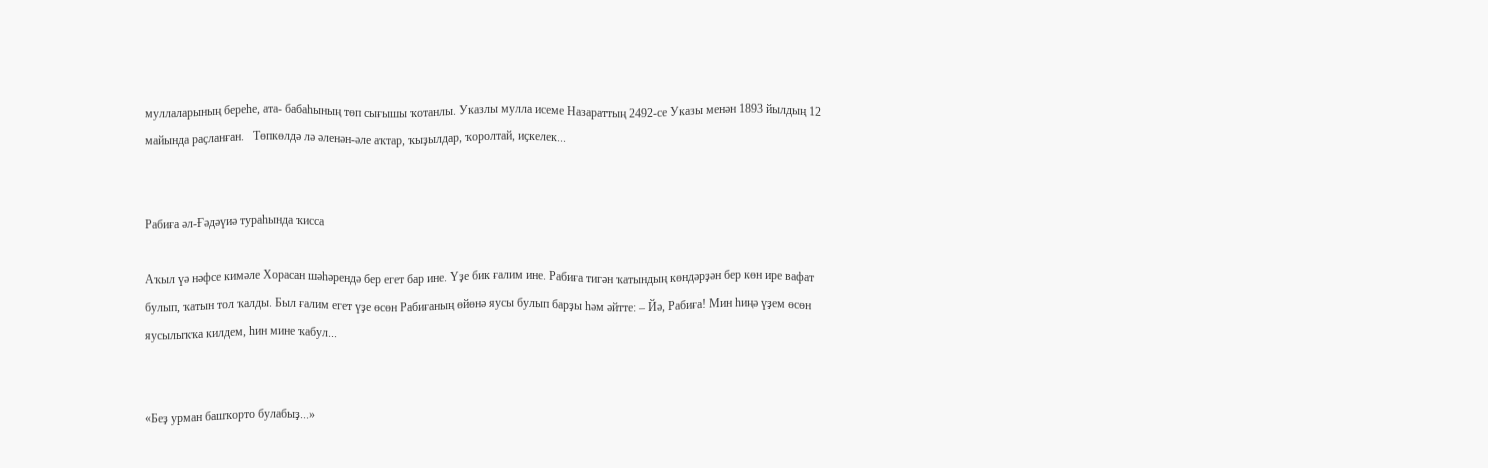муллаларының береһе, ата- бабаһының төп сығышы ҡотанлы. Указлы мулла исеме Назараттың 2492-се Указы менән 1893 йылдың 12 майында раҫланған.   Төпкөлдә лә әленән-әле аҡтар, ҡыҙылдар, ҡоролтай, иҫкелек...


Рабиға әл-Ғәдәүиә тураһында ҡисса

Аҡыл үә нәфсе кимәле Хорасан шәһәрендә бер егет бар ине. Үҙе бик ғалим ине. Рабиға тигән ҡатындың көндәрҙән бер көн ире вафат булып, ҡатын тол ҡалды. Был ғалим егет үҙе өсөн Рабиғаның өйөнә яусы булып барҙы һәм әйтте: – Йә, Рабиға! Мин һиңә үҙем өсөн яусылыҡҡа килдем, һин мине ҡабул...


«Беҙ урман башҡорто булабыҙ...»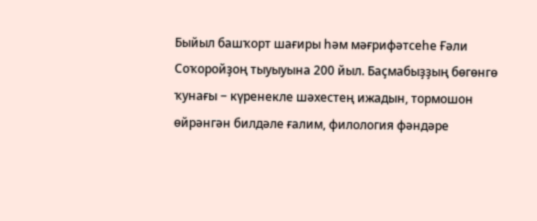Быйыл башҡорт шағиры һәм мәғрифәтсеһе Ғәли Соҡоройҙоң тыуыуына 200 йыл. Баҫмабыҙҙың бөгөнгө ҡунағы − күренекле шәхестең ижадын, тормошон өйрәнгән билдәле ғалим, филология фәндәре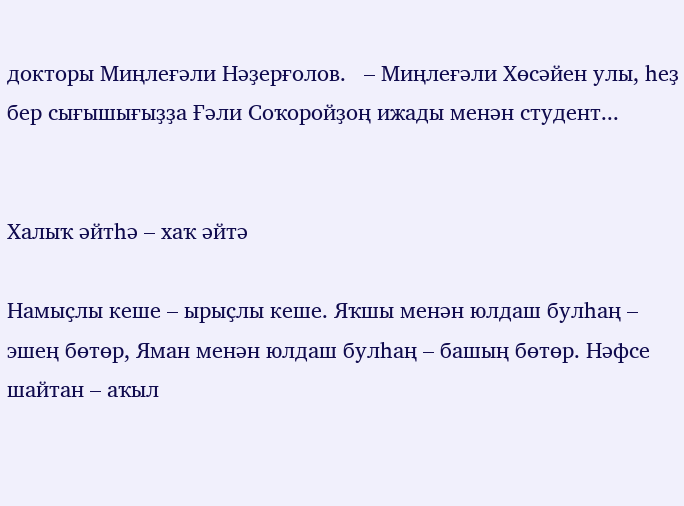докторы Миңлеғәли Нәҙерғолов.   – Миңлеғәли Хөсәйен улы, һеҙ бер сығышығыҙҙа Ғәли Соҡоройҙоң ижады менән студент...


Халыҡ әйтһә – хаҡ әйтә

Намыҫлы кеше – ырыҫлы кеше. Яҡшы менән юлдаш булһаң – эшең бөтөр, Яман менән юлдаш булһаң – башың бөтөр. Нәфсе шайтан – аҡыл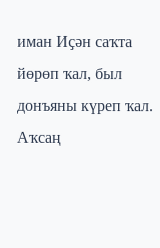иман Иҫән саҡта йөрөп ҡал, был донъяны күреп ҡал. Аҡсаң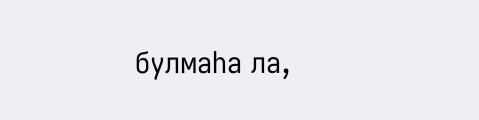булмаһа ла,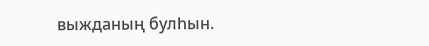выжданың булһын.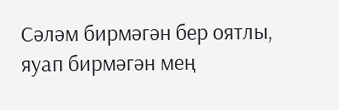Сәләм бирмәгән бер оятлы, яуап бирмәгән мең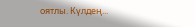оятлы. Күлдең...